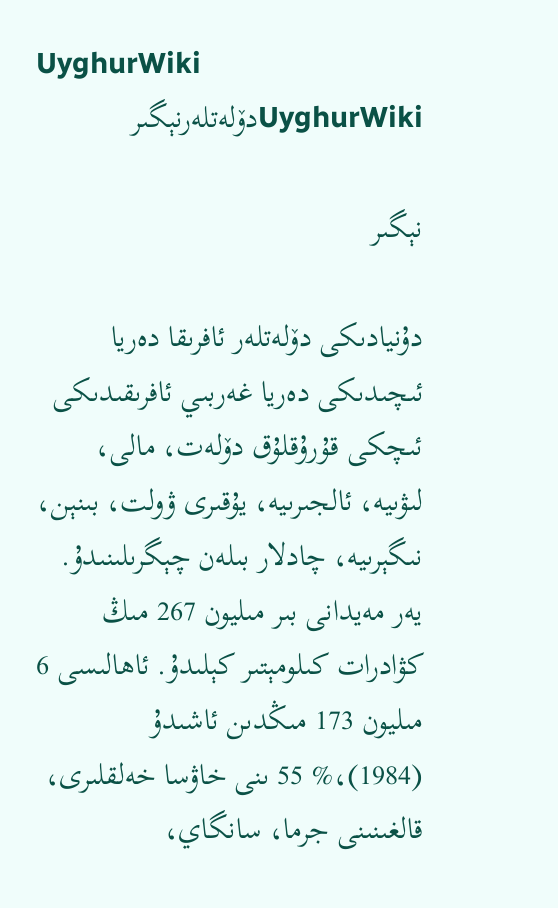UyghurWiki
UyghurWikiدۆلەتلەرنېگىر

نېگىر

دۇنيادىكى دۆلەتلەر ئافرىقا دەريا ئىچىدىكى دەريا غەربىي ئافرىقىدىكى ئىچكى قۇرۇقلۇق دۆلەت، مالى، لىۋىيە، ئالجىرىيە، يۇقىرى ۋولت، بىنېن، نىگېرىيە، چادلار بىلەن چېگرىلىنىدۇ. يەر مەيدانى بىر مىليون 267 مىڭ كۋادرات كىلومېتىر كېلىدۇ. ئاھالىسى 6 مىليون 173 مىڭدىن ئاشىدۇ (1984)،% 55 ىنى خاۋسا خەلقلىرى، قالغىنىنى جرما، سانگاي،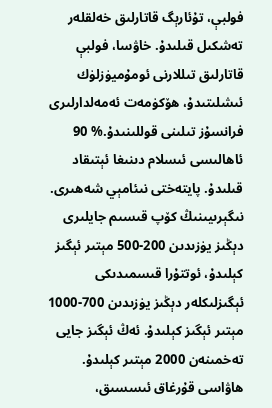فولبې، تۇئارېگ قاتارلىق خەلقلەر تەشكىل قىلىدۇ. خاۋسا، فولبې قاتارلىق تىللارنى ئومۇميۈزلۈك ئىشلىتىدۇ، ھۆكۈمەت ئەمەلدارلىرى فرانسۇز تىلىنى قوللىنىدۇ.% 90 ئاھالىسى ئىسلام دىنىغا ئېتىقاد قىلىدۇ. پايتەختى نىئامېي شەھىرى. نىگېرىيىنىڭ كۆپ قىسىم جايلىرى دېڭىز يۈزىدىن 200-500 مېتىر ئېگىز كېلىدۇ، ئوتتۇرا قىسمىدىكى ئېگىزلىكلەر دېڭىز يۈزىدىن 700-1000 مېتىر ئېگىز كېلىدۇ. ئەڭ ئېگىز جايى تەخمىنەن 2000 مېتىر كېلىدۇ. ھاۋاسى قۇرغاق ئىسسىق،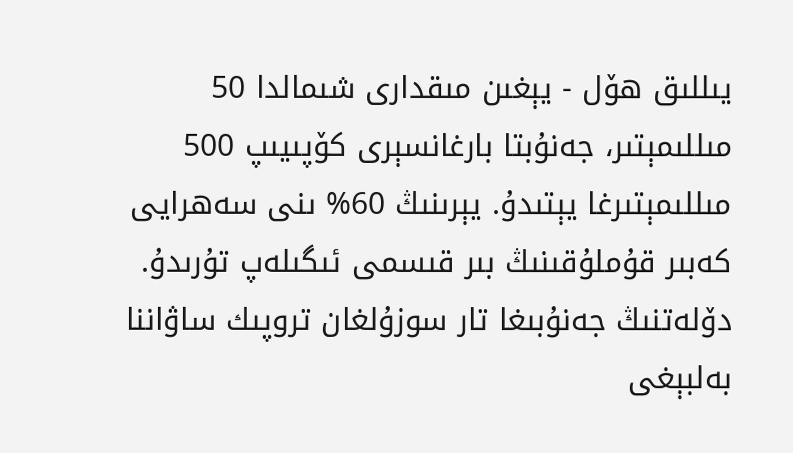يىللىق ھۆل - يېغىن مىقدارى شىمالدا 50 مىللىمېتىر، جەنۇبتا بارغانسېرى كۆپىيىپ 500 مىللىمېتىرغا يېتىدۇ. يېرىنىڭ 60% ىنى سەھرايى كەبىر قۇملۇقىنىڭ بىر قىسمى ئىگىلەپ تۇرىدۇ. دۆلەتنىڭ جەنۇبىغا تار سوزۇلغان تروپىك ساۋاننا بەلبېغى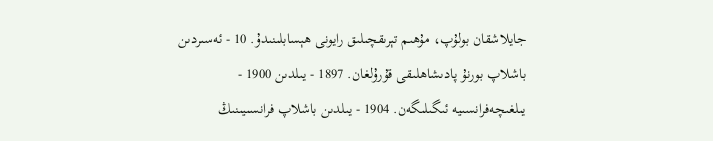جايلاشقان بولۇپ، مۇھىم تېرىقچىلىق رايونى ھېسابلىنىدۇ. 10 - ئەسىردىن باشلاپ بورنۇ پادىشاھلىقى قۇرۇلغان. 1897 - يىلدىن 1900 - يىلغىچەفرانسىيە ئىگىلىگەن. 1904 - يىلدىن باشلاپ فرانسىيىنىڭ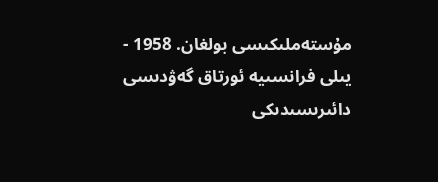مۇستەملىكىسى بولغان. 1958 - يىلى فرانسىيە ئورتاق گەۋدىسى دائىرىسىدىكى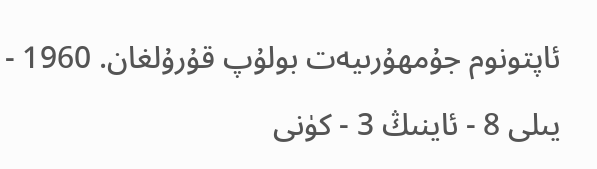ئاپتونوم جۇمھۇرىيەت بولۇپ قۇرۇلغان. 1960 - يىلى 8 - ئاينىڭ 3 - كۈنى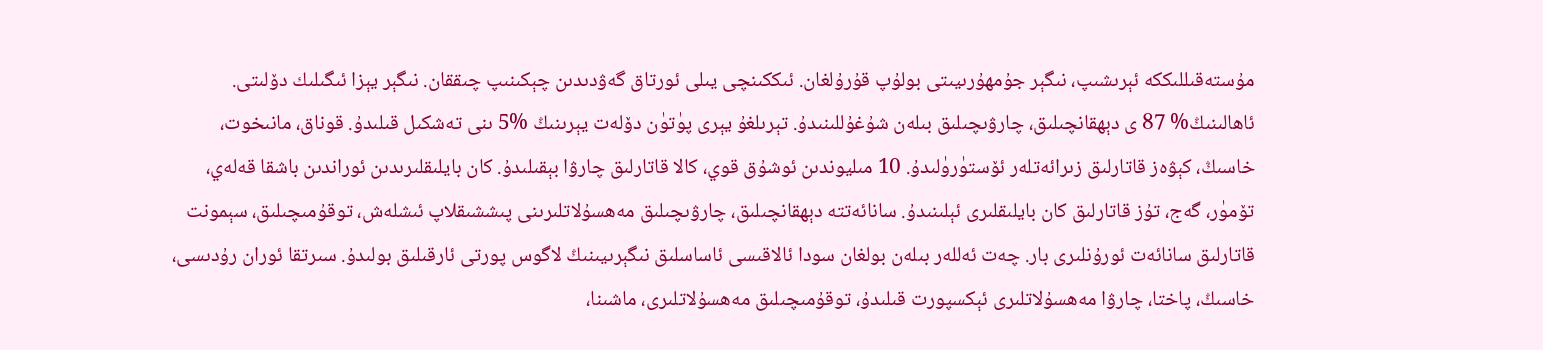مۇستەقىللىككە ئېرىشىپ، نىگېر جۇمھۇرىيىتى بولۇپ قۇرۇلغان. ئىككىنچى يىلى ئورتاق گەۋدىدىن چېكىنىپ چىققان. نىگېر يېزا ئىگىلىك دۆلىتى. ئاھالىنىڭ% 87 ى دېھقانچىلىق، چارۋىچىلىق بىلەن شۇغۇللىنىدۇ. تېرىلغۇ يېرى پۈتۈن دۆلەت يېرىنىڭ %5 ىنى تەشكىل قىلىدۇ. قوناق، مانىخوت، خاسىڭ، كېۋەز قاتارلىق زىرائەتلەر ئۆستۈرۈلىدۇ. 10 مىليوندىن ئوشۇق قوي، كالا قاتارلىق چارۋا بېقىلىدۇ. كان بايلىقلىرىدىن ئوراندىن باشقا قەلەي، تۆمۈر، گەج، تۇز قاتارلىق كان بايلىقلىرى ئېلىنىدۇ. سانائەتتە دېھقانچىلىق، چارۋىچىلىق مەھسۇلاتلىرىنى پىششىقلاپ ئىشلەش، توقۇمىچىلىق، سېمونت قاتارلىق سانائەت ئورۇنلىرى بار. چەت ئەللەر بىلەن بولغان سودا ئالاقىسى ئاساسلىق نىگېرىيىنىڭ لاگوس پورتى ئارقىلىق بولىدۇ. سىرتقا ئوران رۇدىسى، خاسىڭ، پاختا، چارۋا مەھسۇلاتلىرى ئېكسپورت قىلىدۇ، توقۇمىچىلىق مەھسۇلاتلىرى، ماشىنا،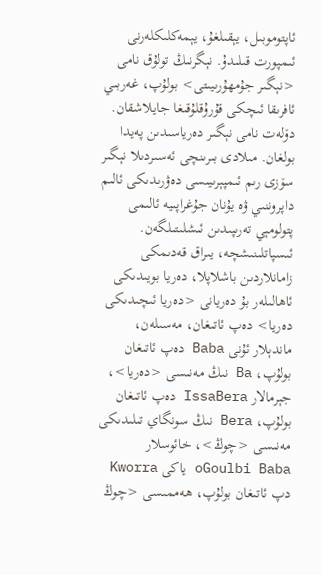ئاپتوموبىل، يېقىلغۇ، يېمەكلىكلەرنى ئىمپورت قىلىدۇ. نېگرنىڭ تولۇق نامى <نېگىر جۇمھۇرىيىتى> بولۇپ، غەربىي ئافرىقا ئىچكى قۇرۇقلۇقىغا جايلاشقان. دۆلەت نامى نېگىر دەرياسىدىن پەيدا بولغان. مىلادى بىرىنچى ئەسىردىلا نېگىر سۆزى رىم ئىمپېرىيىسى دەۋرىدىكى ئالىم داپروننىي ۋە يۇنان جۇغراپىيە ئالىمى پتولومېي تەرىپىدىن ئىشلىتىلگەن. ئىسپاتلىنىشچە، يىراق قەدىمكى زامانلاردىن باشلاپلا، دەريا بويىدىكى ئاھالىلەر بۇ دەريانى <دەريا ئىچىدىكى دەريا> دەپ ئاتىغان، مەسىلەن، ماندېلار ئۇنى Baba دەپ ئاتىغان بولۇپ، Ba نىڭ مەنىسى <دەريا>، جېرمالار IssaBera دەپ ئاتىغان بولۇپ، Bera نىڭ سونگاي تىلىدىكى مەنىسى <چوڭ>، خائوسلار oGoulbi Baba ياكى Kworra دپ ئاتىغان بولۇپ، ھەممىسى <چوڭ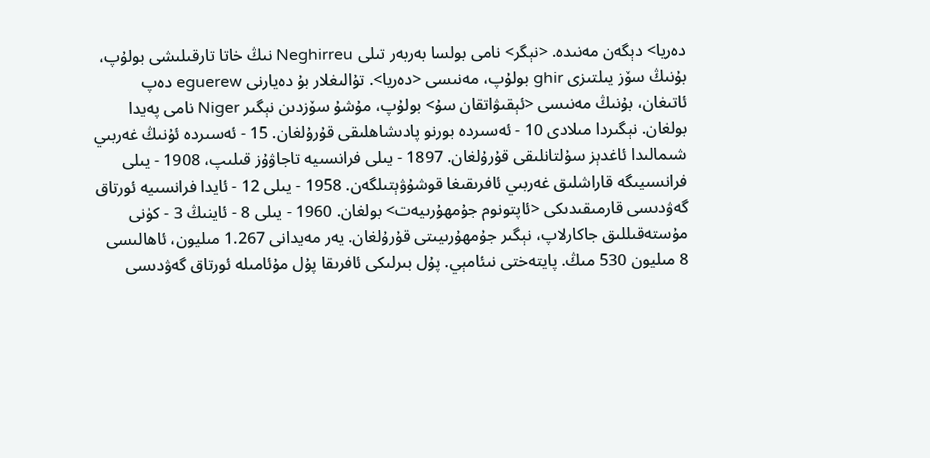دەريا> دېگەن مەنىدە. <نېگر> نامى بولسا بەربەر تىلى Neghirreu نىڭ خاتا تارقىلىشى بولۇپ، بۇنىڭ سۆز يىلتىزى ghir بولۇپ، مەنىسى <دەريا>. تۇالىغلار بۇ دەيارنى eguerew دەپ ئاتىغان، بۇنىڭ مەنىسى <ئېقىۋاتقان سۇ> بولۇپ، مۇشۇ سۆزدىن نېگىر Niger نامى پەيدا بولغان. نېگىردا مىلادى 10 - ئەسىردە بورنو پادىشاھلىقى قۇرۇلغان. 15 - ئەسىردە ئۇنىڭ غەربىي شىمالىدا ئاغدېز سۇلتانلىقى قۇرۇلغان. 1897 - يىلى فرانسىيە تاجاۋۇز قىلىپ، 1908 - يىلى فرانسىيىگە قاراشلىق غەربىي ئافرىقىغا قوشۇۋېتىلگەن. 1958 - يىلى 12 - ئايدا فرانسىيە ئورتاق گەۋدىسى قارمىقىدىكى <ئاپتونوم جۇمھۇرىيەت> بولغان. 1960 - يىلى 8 - ئاينىڭ 3 - كۈنى مۇستەقىللىق جاكارلاپ، نېگىر جۇمھۇرىيىتى قۇرۇلغان. يەر مەيدانى 1.267 مىليون، ئاھالىسى 8 مىليون 530 مىڭ. پايتەختى نىئامېي. پۇل بىرلىكى ئافرىقا پۇل مۇئامىلە ئورتاق گەۋدىسى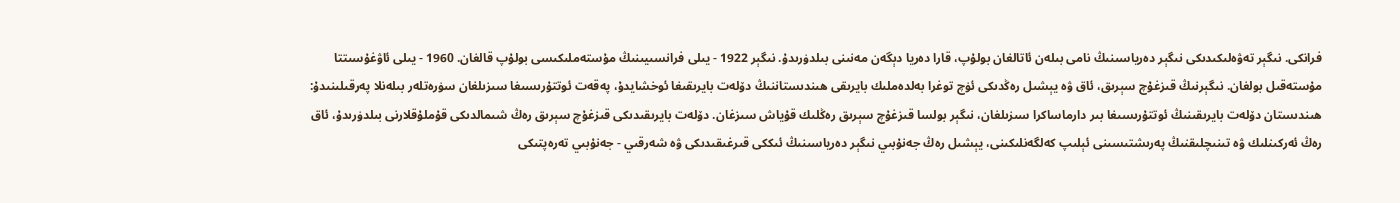فرانكى. نىگېر تەۋەلىكىدىكى نىگېر دەرياسىنىڭ نامى بىلەن ئاتالغان بولۇپ، قارا دەريا دېگەن مەنىنى بىلدۈرىدۇ. نىگېر 1922 - يىلى فرانسىيىنىڭ مۇستەملىكىسى بولۇپ قالغان. 1960 - يىلى ئاۋغۇسىتتا مۇستەقىل بولغان. نىگېرنىڭ قىزغۇچ سېرىق، ئاق ۋە يېشىل رەڭدىكى ئۈچ توغرا بەلدەملىك بايرىقى ھىندىستاننىڭ دۆلەت بايرىقىغا ئوخشايدۇ، پەقەت ئوتتۇرىسىغا سىزىلغان سۈرەتلەر بىلەنلا پەرقىلىنىدۇ: ھىندىستان دۆلەت بايرىقىنىڭ ئوتتۇرىسىغا بىر دارماساكرا سىزىلغان، نىگېر بولسا قىزغۇچ سېرىق رەڭلىك قۇياش سىزغان. دۆلەت بايرىقىدىكى قىزغۇچ سېرىق رەڭ شىمالدىكى قۇملۇقلارنى بىلدۈرىدۇ، ئاق رەڭ ئەركىنلىك ۋە تىنىچلىقنىڭ پەرىشتىسىنى ئېلىپ كەلگەنلىكىنى، يېشىل رەڭ جەنۇبىي نىگېر دەرياسىنىڭ ئىككى قىرغىقىدىكى ۋە شەرقىي - جەنۇبىي تەرەپتىكى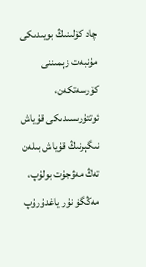چاد كۆلىنىڭ بويىدىكى مۇنبەت زېمىننى كۆرسەتكەن، ئوتتۇرىسىدىكى قۇياش نىگېرنىڭ قۇياش بىلەن تەڭ مەۋجۇت بولۇپ، مەڭگۈ نۇر ياغدۇرۇپ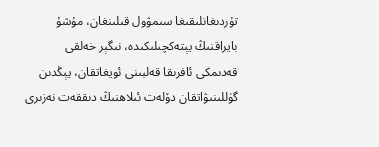تۇردىغانلىقىغا سىمۋول قىلىنغان، مۇشۇ بايراقنىڭ يېتەكچىلىكىدە، نىگېر خەلقى قەدىمكى ئافرىقا قەلبىنى ئويغاتقان، يېڭدىن گۈللىنىۋاتقان دۆلەت ئىلاھنىڭ دىققەت نەزىرى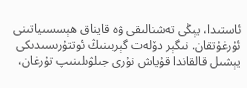ئاستىدا، يېڭى تەشنالىقى ۋە قايناق ھېسسىياتىنى ئۇرغۇتقان. نىگېر دۆلەت گېربىنىڭ ئوتتۇرىسىدىكى يېشىل قالقاندا قۇياش نۇرى جىلۋىلىنىپ تۇرغان،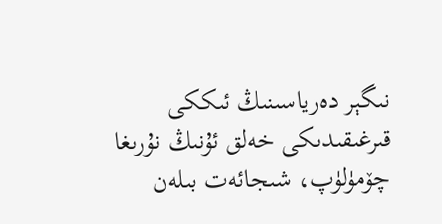نىگېر دەرياسىنىڭ ئىككى قىرغىقىدىكى خەلق ئۇنىڭ نۇرىغا چۆمۈلۈپ، شىجائەت بىلەن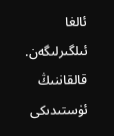ئالغا ئىلگىرلىگەن. قالقاننىڭ ئۈستىدىكى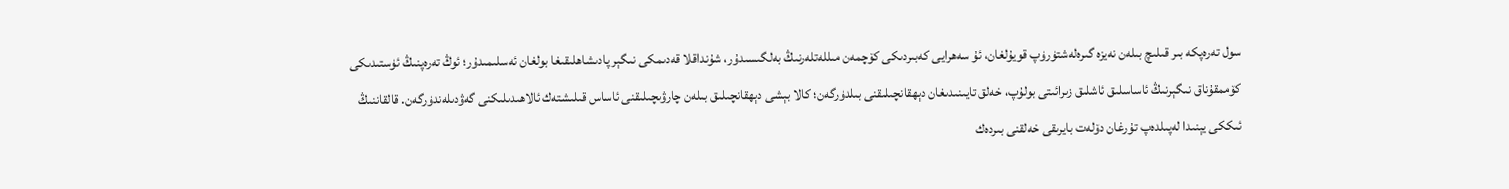سول تەرەپكە بىر قىلىچ بىلەن نەيزە گىرەلەشتۈرۈپ قويۇلغان، ئۇ سەھرايى كەبىردىكى كۆچمەن مىللەتلەرنىڭ بەلگىسىدۇر، شۇنداقلا قەدىمكى نىگېر پادىشاھلىقىغا بولغان ئەسلىمىدۇر؛ ئوڭ تەرەپنىڭ ئۈستىدىكى كۆممقۇناق نىگېرنىڭ ئاساسلىق ئاشلىق زىرائىتى بولۇپ، خەلق تايىنىدىغان دېھقانچىلىقنى بىلدۈرگەن؛ كالا بېشى دېھقانچىلىق بىلەن چارۋىچىلىقنى ئاساس قىلىشتەك ئالاھىدىلىكنى گەۋدىلەندۈرگەن. قالقاننىڭ ئىككى يېنىدا لەپىلدەپ تۇرغان دۆلەت بايرىقى خەلقنى بىردەك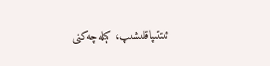ئىتتىپاقلىشىپ، كېلەچەكنى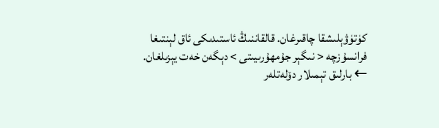كۈتۈۋېلىشقا چاقىرغان. قالقاننىڭ ئاستىدىكى ئاق لېنتىغا فرانسۇزچە < نىگېر جۇمھۇرىيىتى > دېگەن خەت يېزىلغان.
← بارلىق تېمىلار دۆلەتلەر